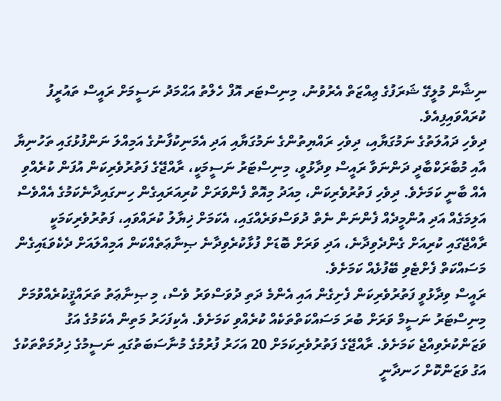ނިޝާން މުލީގޭ ޝަރަފުގެ ޢިއްޒަތް އެރުވުނު، މިނިސްޓަރ އޮފް ހެލްތު އަޙްމަދު ނަސީމަށް ރައީސް ތައުރީފު ކުރައްވައިފިއެވެ.
ދިވެހި ދައުލަތުގެ ނަމުގަޔާއި، ދިވެހި ރައްޔިތުންގެ ނަމުގަޔާއި އަދި އެމަނިކުފާނުގެ އަމިއްލަ ނަންފުޅުގައި ތަހުނިޔާ އާއި މުބާރަކްބާދީ ދަންނަވާ ރައީސް ވިދާޅުވީ، މިނިސްޓަރު ނަސީމަކީ، ރާއްޖޭގެ ފަތުރުވެރިކަން އުފަން ކުރެއްވި އެއް ބާނީ ކަމަށެވެ. ދިވެހި ފަތުރުވެރިކަން، މިއަދު މިއޮތް ފެންވަރަށް ކުރިއަރައިގެން ހިނގައިދާނެކަމުގެ އެއްވެސް އަލިމަގެއް އަދި އުންމީދެއް ފެންނަން ނެތް ދުވަސްވަރެއްގައި، އެކަމަށް ޚިޔާލު ކުރައްވައި، ފަތުރުވެރިކަމަކީ ރާއްޖޭގައި ކުރިއަށް ގެންދެވިދާނެ، އަދި ވަރަށް ބޮޑަށް ފުޅާކުރެވިދާނެ ޞިނާޢަތެއްކަން އަމިއްލައަށް ދެކެވަޑައިގެން މަސައްކަތް ފެށްޓެވި ބޭފުޅެއް ކަމަށެވެ.
ރައީސް ވިދާޅުވީ ފަތުރުވެރިކަން ފެށިގެން އައި އެންމެ ދަތި ދުވަސްވަރު ވެސް، މި ޞިނާޢަތު ތަރައްޤީކުރެއްވުމަށް މިނިސްޓަރު ނަސީމް ވަރަށް ބުރަ މަސައްކަތްތަކެއް ކުރެއްވި ކަމަށެވެ. އެކިފަހަރު މަތިން އެކަމުގެ އަގު ވަޒަންކުރެވިއްޖެ ކަމަށެވެ. ރާއްޖޭގެ ފަތުރުވެރިކަމަށް 20 އަހަރު ފުރުމުގެ މުނާސަބަތުގައި ނަސީމުގެ ޚިދުމަތްތަކުގެ އަގު ވަޒަންކޮށް ހަނދާނީ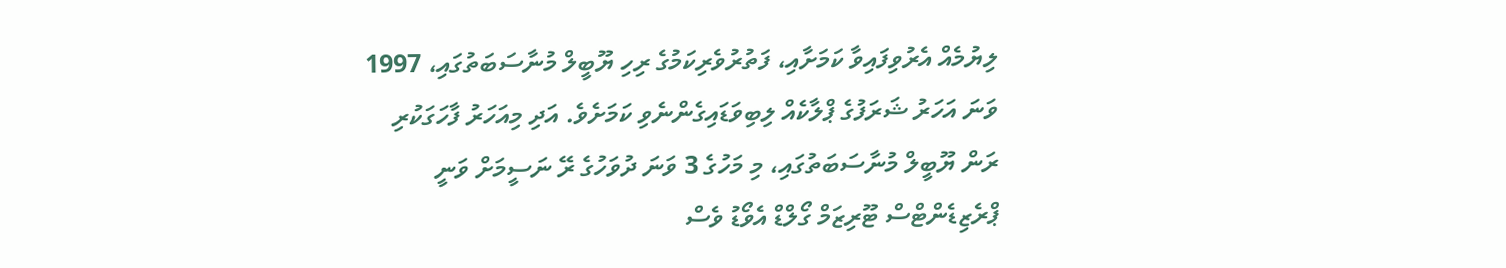ލިޔުމެއް އެރުވިފައިވާ ކަމަށާއި، ފަތުރުވެރިކަމުގެ ރިހި ޔޫބީލް މުނާސަބަތުގައި، 1997 ވަނަ އަހަރު ޝަރަފުގެ ޕްލާކެއް ލިބިވަޑައިގެންނެވި ކަމަށެވެ. އަދި މިއަހަރު ފާހަގަކުރި ރަން ޔޫބީލް މުނާސަބަތުގައި، މި މަހުގެ 3 ވަނަ ދުވަހުގެ ރޭ ނަސީމަށް ވަނީ ޕްރެޒިޑެންޓްސް ޓޫރިޒަމް ގޯލްޑް އެވޯޑު ވެސް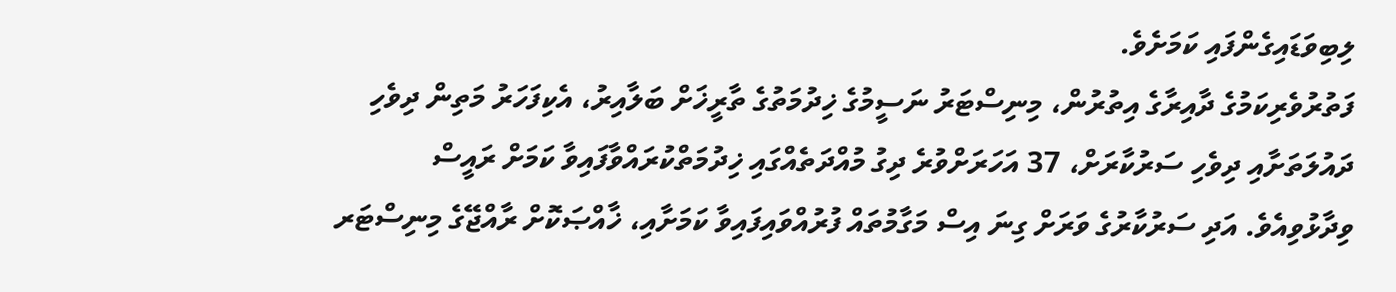ލިބިވަޑައިގެންފައި ކަމަށެވެ.
ފަތުރުވެރިކަމުގެ ދާއިރާގެ އިތުރުން، މިނިސްޓަރު ނަސީމުގެ ޚިދުމަތުގެ ތާރީޚަށް ބަލާއިރު، އެކިފަހަރު މަތިން ދިވެހި ދައުލަތަށާއި ދިވެހި ސަރުކާރަށް، 37 އަހަރަށްވުރެ ދިގު މުއްދަތެއްގައި ޚިދުމަތްކުރައްވާފައިވާ ކަމަށް ރައީސް ވިދާޅުވިއެވެ. އަދި ސަރުކާރުގެ ވަރަށް ގިނަ އިސް މަގާމުތައް ފުރުއްވައިފައިވާ ކަމަށާއި، ޚާއްޞަކޮށް ރާއްޖޭގެ މިނިސްޓަރ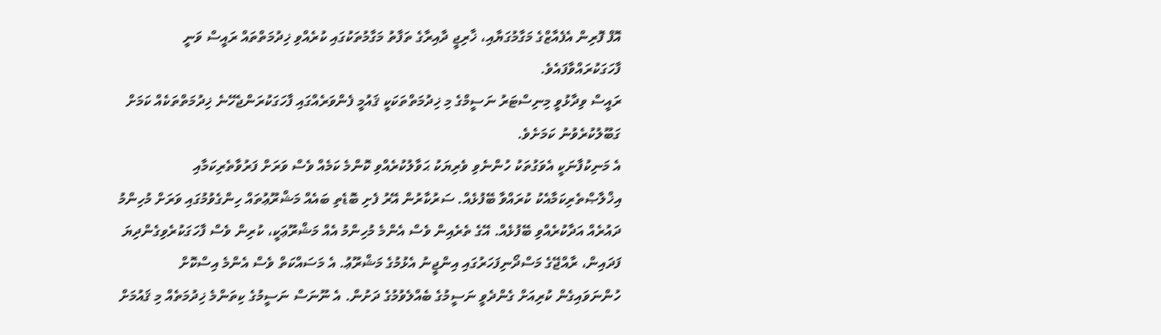އޮފް ފޮރިން އެފެއާޒްގެ މަގާމުގަޔާއި، ޚާރިޖީ ދާއިރާގެ ތަފާތު މަގާމުތަކުގައި ކުރެއްވި ޚިދުމަތްތައް ރައީސް ވަނީ ފާހަގަކުރައްވާފައެވެ.
ރައީސް ވިދާޅުވީ މިނިސްޓަރު ނަސީމްގެ މި ޚިދުމަތްތަކަކީ ޤައުމީ ފެންވަރެއްގައި ފާހަގަކުރަންޖެހޭނެ ޚިދުމަތްތަކެއް ކަމަށް ގަބޫލުކުރެވުނު ކަމަށެވެ.
އެ މަނިކުފާނަކީ އެވަގުތަކު ހުންނެވި ވެރިޔަކު ޙަވާލުކުރެއްވި ކޮންމެ ކަމެއް ވެސް ވަރަށް ފަރުވާތެރިކަމާއި އިޚްލާޞްތެރިކަމާއެކު ކުރައްވާ ބޭފުޅެއް. ސަރުކާރުން އޭރު ފެށި ބޮޑެތި ބައެއް މަޝްރޫޢުތައް ހިންގެވުމުގައި ވަރަށް މުހިންމު ދައުރެއް އަދާކުރެއްވި ބޭފުޅެއް. އޭގެ ތެރެއިން ވެސް އެންމެ މުހިންމު އެއް މަޝްރޫޢަކީ، ކުރިން ވެސް ފާހަގަކުރެވިގެންދިޔަ ފަދައިން، ރާއްޖޭގެ މަސްދޯނިފަހަރުގައި އިންޖީނު އެޅުމުގެ މަޝްރޫޢު. އެ މަސައްކަތް ވެސް އެންމެ އިސްކޮށް ހުންނަވައިގެން ކުރިއަށް ގެންދެވީ ނަސީމުގެ ބެއްލެވުމުގެ ދަށުން. އެ ނޫނަސް ނަސީމުގެ ކިތަންމެ ޚިދުމަތެއް މި ޤައުމަށް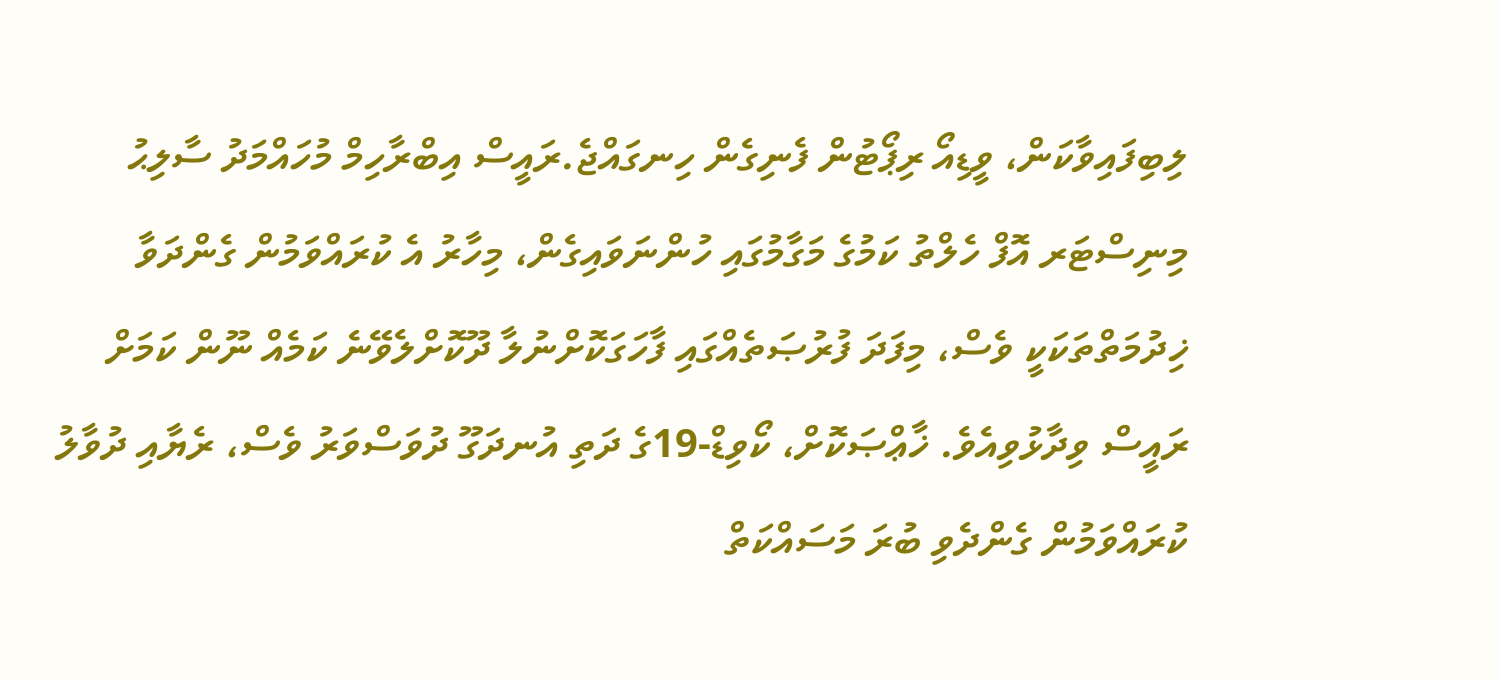ލިބިފައިވާކަން، ވީޑިއޯ ރިޕޯޓުން ފެނިގެން ހިނގައްޖެ.ރައީސް އިބްރާހިމް މުހައްމަދު ސާލިޙު
މިނިސްޓަރ އޮފް ހެލްތު ކަމުގެ މަގާމުގައި ހުންނަވައިގެން، މިހާރު އެ ކުރައްވަމުން ގެންދަވާ ޚިދުމަތްތަކަކީ ވެސް، މިފަދަ ފުރުޞަތެއްގައި ފާހަގަކޮށްނުލާ ދޫކޮށްލެވޭނެ ކަމެއް ނޫން ކަމަށް ރައީސް ވިދާޅުވިއެވެ. ޚާޢްޞަކޮށް، ކޯވިޑް-19ގެ ދަތި އުނދަގޫ ދުވަސްވަރު ވެސް، ރެޔާއި ދުވާލު ކުރައްވަމުން ގެންދެވި ބުރަ މަސައްކަތް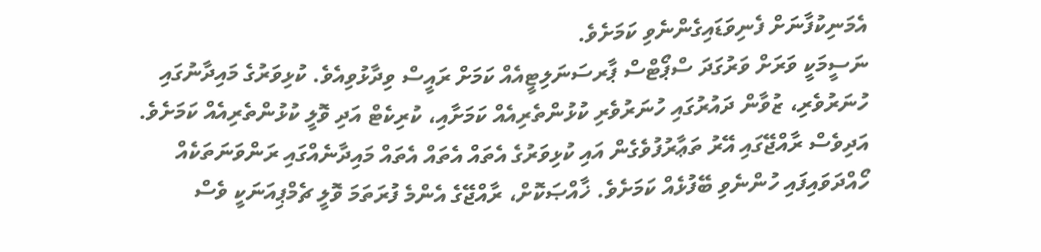އެމަނިކުފާނަށް ފެނިވަޑައިގެންނެވި ކަމަށެވެ.
ނަސީމަކީ ވަރަށް ވަރުގަދަ ސްޕޯޓްސް ޕާރސަނަލިޓީއެއް ކަމަށް ރައީސް ވިދާޅުވިއެވެ. ކުޅިވަރުގެ މައިދާނުގައި ހުނަރުވެރި، ޒުވާން ދައުރުގައި ހުނަރުވެރި ކުޅުންތެރިއެއް ކަމަށާއި، ކުރިކެޓް އަދި ވޮލީ ކުޅުންތެރިއެއް ކަމަށެވެ. އަދިވެސް ރާއްޖޭގައި އޭރު ތަޢާރުފުވެގެން އައި ކުޅިވަރުގެ އެތައް އެތައް އެތައް މައިދާނެއްގައި ރަންވަނަތަކެއް ހޯއްދަވައިފައި ހުންނެވި ބޭފުޅެއް ކަމަށެވެ. ޚާއްޞަކޮށް، ރާއްޖޭގެ އެންމެ ފުރަތަމަ ވޮލީ ޗެމްޕިއަނަކީ ވެސް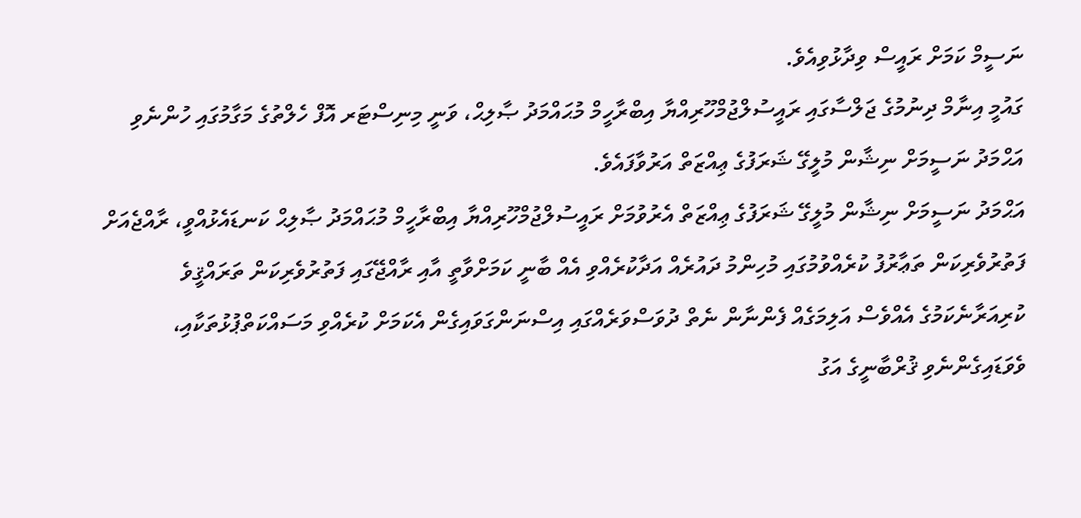ނަސީމް ކަމަށް ރައީސް ވިދާޅުވިއެވެ.
ގައުމީ އިނާމް ދިނުމުގެ ޖަލްސާގައި ރައީސުލްޖުމްހޫރިއްޔާ އިބްރާހީމް މުޙައްމަދު ޞާލިޙް، ވަނީ މިނިސްޓަރ އޮފް ހެލްތުގެ މަގާމުގައި ހުންނެވި އަޙްމަދު ނަސީމަށް ނިޝާން މުލީގޭ ޝަރަފުގެ ޢިއްޒަތް އަރުވާފައެވެ.
އަޙްމަދު ނަސީމަށް ނިޝާން މުލީގޭ ޝަރަފުގެ ޢިއްޒަތް އެރުވުމަށް ރައީސުލްޖުމްހޫރިއްޔާ އިބްރާހީމް މުޙައްމަދު ޞާލިޙް ކަނޑައެޅުއްވީ، ރާއްޖެއަށް ފަތުރުވެރިކަން ތަޢާރުފު ކުރެއްވުމުގައި މުހިންމު ދައުރެއް އަދާކުރެއްވި އެއް ބާނީ ކަމަށްވާތީ އާއި ރާއްޖޭގައި ފަތުރުވެރިކަން ތަރައްޤީވެ ކުރިއަރާނެކަމުގެ އެއްވެސް އަލިމަގެއް ފެންނާން ނެތް ދުވަސްވަރެއްގައި އިސްނަންގަވައިގެން އެކަމަށް ކުރެއްވި މަސައްކަތްޕުޅުތަކާއި، ވެވަޑައިގެންނެވި ޤުރްބާނީގެ އަގު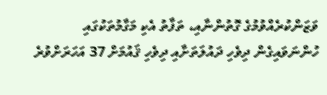ވަޒަންކުރެއްވުމުގެ ގޮތުންނާއި، ތަފާތު އެކި މަގާމުތަކުގައި ހުންނަވައިގެން ދިވެހި ދައުލަތަށާއި ދިވެހި ޤައުމަށް 37 އަހަރަށްވުރެ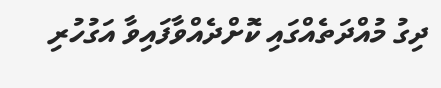ދިގު މުއްދަތެއްގައި ކޮށްދެއްވާފައިވާ އަގުހުރި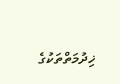ޚިދުމަތްތަކުގެ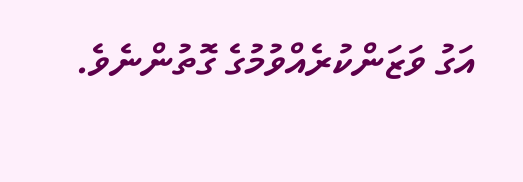އަގު ވަޒަންކުރެއްވުމުގެ ގޮތުންނެވެ.